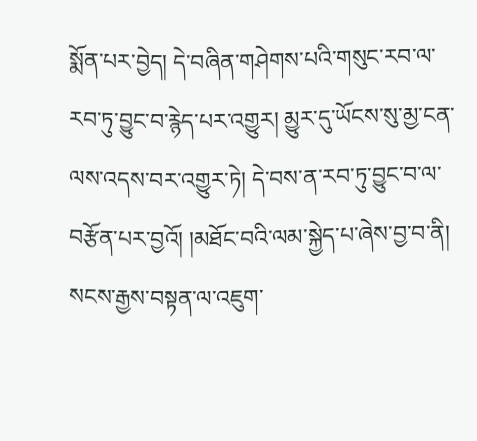སྨོན་པར་བྱེད། དེ་བཞིན་གཤེགས་པའི་གསུང་རབ་ལ་རབ་ཏུ་བྱུང་བ་རྙེད་པར་འགྱུར། མྱུར་དུ་ཡོངས་སུ་མྱ་ངན་ལས་འདས་བར་འགྱུར་ཏེ། དེ་བས་ན་རབ་ཏུ་བྱུང་བ་ལ་བརྩོན་པར་བྱའོ། །མཐོང་བའི་ལམ་སྐྱེད་པ་ཞེས་བྱ་བ་ནི། སངས་རྒྱས་བསྟན་ལ་འཇུག་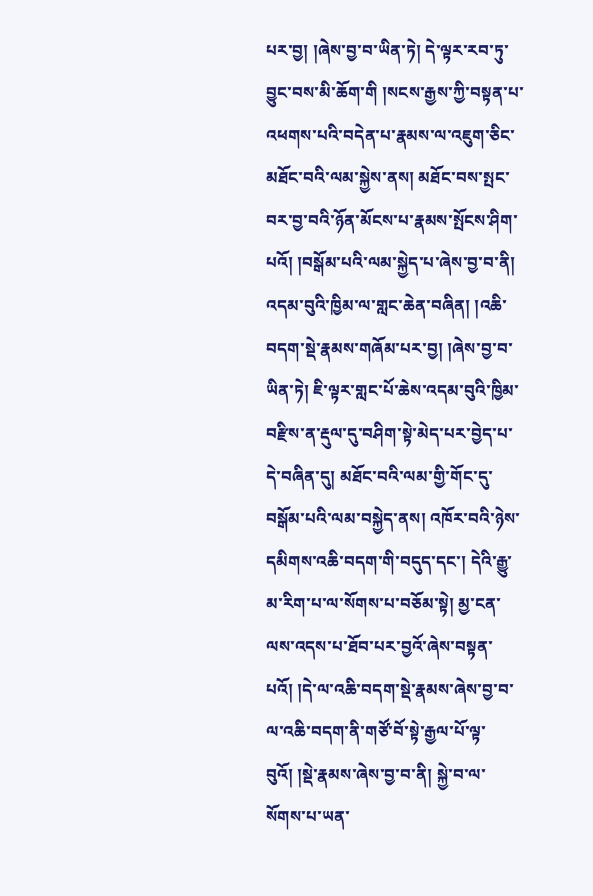པར་བྱ། །ཞེས་བྱ་བ་ཡིན་ཏེ། དེ་ལྟར་རབ་ཏུ་བྱུང་བས་མི་ཆོག་གི །སངས་རྒྱས་ཀྱི་བསྟན་པ་འཕགས་པའི་བདེན་པ་རྣམས་ལ་འཇུག་ཅིང་མཐོང་བའི་ལམ་སྐྱེས་ནས། མཐོང་བས་སྤང་བར་བྱ་བའི་ཉོན་མོངས་པ་རྣམས་སྤོངས་ཤིག་པའོ། །བསྒོམ་པའི་ལམ་སྐྱེད་པ་ཞེས་བྱ་བ་ནི། འདམ་བུའི་ཁྱིམ་ལ་གླང་ཆེན་བཞིན། །འཆི་བདག་སྡེ་རྣམས་གཞོམ་པར་བྱ། །ཞེས་བྱ་བ་ཡིན་ཏེ། ཇི་ལྟར་གླང་པོ་ཆེས་འདམ་བུའི་ཁྱིམ་བརྫིས་ན་རྡུལ་དུ་བཤིག་སྟེ་མེད་པར་བྱེད་པ་དེ་བཞིན་དུ། མཐོང་བའི་ལམ་གྱི་གོང་དུ་བསྒོམ་པའི་ལམ་བསྐྱེད་ནས། འཁོར་བའི་ཉེས་དམིགས་འཆི་བདག་གི་བདུད་དང་། དེའི་རྒྱུ་མ་རིག་པ་ལ་སོགས་པ་བཅོམ་སྟེ། མྱ་ངན་ལས་འདས་པ་ཐོབ་པར་བྱའོ་ཞེས་བསྟན་པའོ། །དེ་ལ་འཆི་བདག་སྡེ་རྣམས་ཞེས་བྱ་བ་ལ་འཆི་བདག་ནི་གཙོ་བོ་སྟེ་རྒྱལ་པོ་ལྟ་བུའོ། །སྡེ་རྣམས་ཞེས་བྱ་བ་ནི། སྐྱེ་བ་ལ་སོགས་པ་ཡན་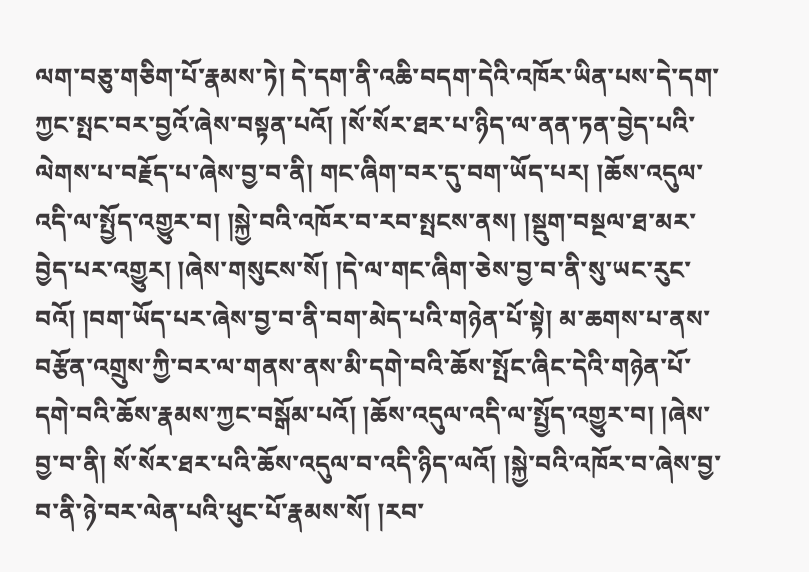ལག་བཅུ་གཅིག་པོ་རྣམས་ཏེ། དེ་དག་ནི་འཆི་བདག་དེའི་འཁོར་ཡིན་པས་དེ་དག་ཀྱང་སྤང་བར་བྱའོ་ཞེས་བསྟན་པའོ། །སོ་སོར་ཐར་པ་ཉིད་ལ་ནན་ཏན་བྱེད་པའི་ལེགས་པ་བརྗོད་པ་ཞེས་བྱ་བ་ནི། གང་ཞིག་བར་དུ་བག་ཡོད་པར། །ཆོས་འདུལ་འདི་ལ་སྤྱོད་འགྱུར་བ། །སྐྱེ་བའི་འཁོར་བ་རབ་སྤངས་ནས། །སྡུག་བསྔལ་ཐ་མར་བྱེད་པར་འགྱུར། །ཞེས་གསུངས་སོ། །དེ་ལ་གང་ཞིག་ཅེས་བྱ་བ་ནི་སུ་ཡང་རུང་བའོ། །བག་ཡོད་པར་ཞེས་བྱ་བ་ནི་བག་མེད་པའི་གཉེན་པོ་སྟེ། མ་ཆགས་པ་ནས་བརྩོན་འགྲུས་ཀྱི་བར་ལ་གནས་ནས་མི་དགེ་བའི་ཆོས་སྤོང་ཞིང་དེའི་གཉེན་པོ་དགེ་བའི་ཆོས་རྣམས་ཀྱང་བསྒོམ་པའོ། །ཆོས་འདུལ་འདི་ལ་སྤྱོད་འགྱུར་བ། །ཞེས་བྱ་བ་ནི། སོ་སོར་ཐར་པའི་ཆོས་འདུལ་བ་འདི་ཉིད་ལའོ། །སྐྱེ་བའི་འཁོར་བ་ཞེས་བྱ་བ་ནི་ཉེ་བར་ལེན་པའི་ཕུང་པོ་རྣམས་སོ། །རབ་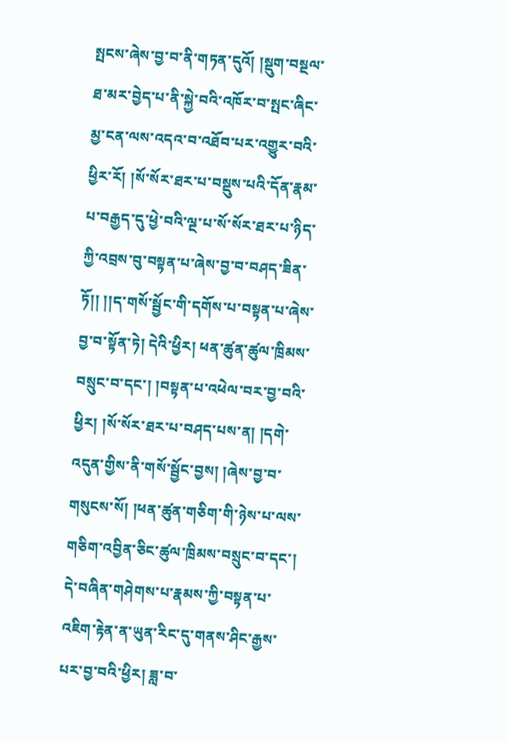སྤངས་ཞེས་བྱ་བ་ནི་གཏན་དུའོ། །སྡུག་བསྔལ་ཐ་མར་བྱེད་པ་ནི་སྐྱེ་བའི་འཁོར་བ་སྤང་ཞིང་མྱ་ངན་ལས་འདའ་བ་འཐོབ་པར་འགྱུར་བའི་ཕྱིར་རོ། །སོ་སོར་ཐར་པ་བསྡུས་པའི་དོན་རྣམ་པ་བརྒྱད་དུ་ཕྱེ་བའི་ལྔ་པ་སོ་སོར་ཐར་པ་ཉིད་ཀྱི་འབྲས་བུ་བསྟན་པ་ཞེས་བྱ་བ་བཤད་ཟིན་ཏོ།། །།ད་གསོ་སྦྱོང་གི་དགོས་པ་བསྟན་པ་ཞེས་བྱ་བ་སྟོན་ཏེ། དེའི་ཕྱིར། ཕན་ཚུན་ཚུལ་ཁྲིམས་བསྲུང་བ་དང་། །བསྟན་པ་འཕེལ་བར་བྱ་བའི་ཕྱིར། །སོ་སོར་ཐར་པ་བཤད་པས་ན། །དགེ་འདུན་གྱིས་ནི་གསོ་སྦྱོང་བྱས། །ཞེས་བྱ་བ་གསུངས་སོ། །ཕན་ཚུན་གཅིག་གི་ཉེས་པ་ལས་གཅིག་འབྱིན་ཅིང་ཚུལ་ཁྲིམས་བསྲུང་བ་དང་། དེ་བཞིན་གཤེགས་པ་རྣམས་ཀྱི་བསྟན་པ་འཇིག་རྟེན་ན་ཡུན་རིང་དུ་གནས་ཤིང་རྒྱས་པར་བྱ་བའི་ཕྱིར། ཟླ་བ་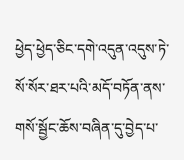ཕྱེད་ཕྱེད་ཅིང་དགེ་འདུན་འདུས་ཏེ་སོ་སོར་ཐར་པའི་མདོ་བཏོན་ནས་གསོ་སྦྱོང་ཆོས་བཞིན་དུ་བྱེད་པ་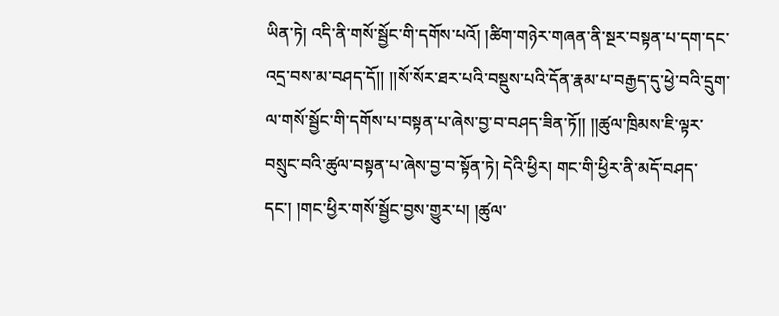ཡིན་ཏེ། འདི་ནི་གསོ་སྦྱོང་གི་དགོས་པའོ། །ཚིག་གཉེར་གཞན་ནི་སྔར་བསྟན་པ་དག་དང་འདྲ་བས་མ་བཤད་དོ།། །།སོ་སོར་ཐར་པའི་བསྡུས་པའི་དོན་རྣམ་པ་བརྒྱད་དུ་ཕྱེ་བའི་དྲུག་ལ་གསོ་སྦྱོང་གི་དགོས་པ་བསྟན་པ་ཞེས་བྱ་བ་བཤད་ཟིན་ཏོ།། །།ཚུལ་ཁྲིམས་ཇི་ལྟར་བསྲུང་བའི་ཚུལ་བསྟན་པ་ཞེས་བྱ་བ་སྟོན་ཏེ། དེའི་ཕྱིར། གང་གི་ཕྱིར་ནི་མདོ་བཤད་དང་། །གང་ཕྱིར་གསོ་སྦྱོང་བྱས་གྱུར་པ། །ཚུལ་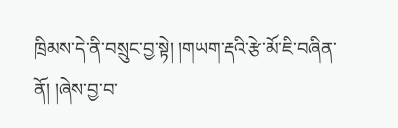ཁྲིམས་དེ་ནི་བསྲུང་བྱ་སྟེ། །གཡག་རྡའི་རྩེ་མོ་ཇི་བཞིན་ནོ། །ཞེས་བྱ་བ་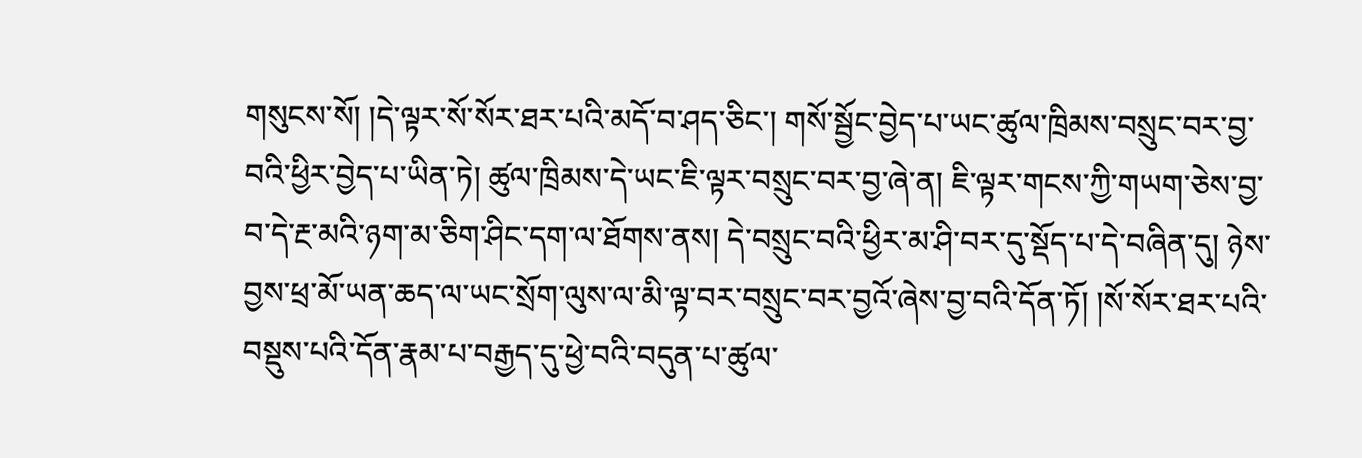གསུངས་སོ། །དེ་ལྟར་སོ་སོར་ཐར་པའི་མདོ་བ་ཤད་ཅིང་། གསོ་སྦྱོང་བྱེད་པ་ཡང་ཚུལ་ཁྲིམས་བསྲུང་བར་བྱ་བའི་ཕྱིར་བྱེད་པ་ཡིན་ཏེ། ཚུལ་ཁྲིམས་དེ་ཡང་ཇི་ལྟར་བསྲུང་བར་བྱ་ཞེ་ན། ཇི་ལྟར་གངས་ཀྱི་གཡག་ཅེས་བྱ་བ་དེ་རྔ་མའི་ཉག་མ་ཅིག་ཤིང་དག་ལ་ཐོགས་ནས། དེ་བསྲུང་བའི་ཕྱིར་མ་ཤི་བར་དུ་སྡོད་པ་དེ་བཞིན་དུ། ཉེས་བྱས་ཕྲ་མོ་ཡན་ཆད་ལ་ཡང་སྲོག་ལུས་ལ་མི་ལྟ་བར་བསྲུང་བར་བྱའོ་ཞེས་བྱ་བའི་དོན་ཏོ། །སོ་སོར་ཐར་པའི་བསྡུས་པའི་དོན་རྣམ་པ་བརྒྱད་དུ་ཕྱེ་བའི་བདུན་པ་ཚུལ་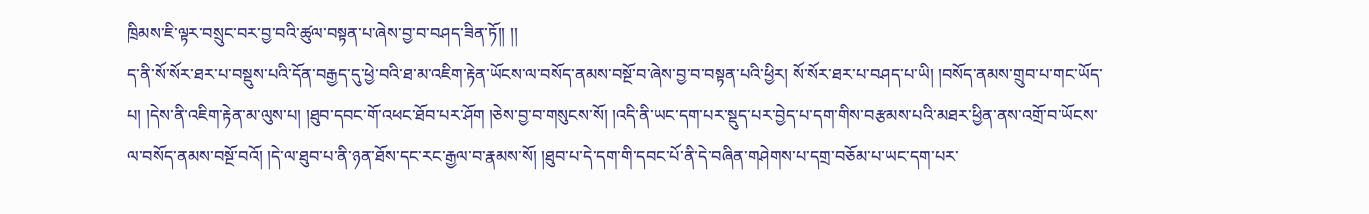ཁྲིམས་ཇི་ལྟར་བསྲུང་བར་བྱ་བའི་ཚུལ་བསྟན་པ་ཞེས་བྱ་བ་བཤད་ཟིན་ཏོ།། །།
ད་ནི་སོ་སོར་ཐར་པ་བསྡུས་པའི་དོན་བརྒྱད་དུ་ཕྱེ་བའི་ཐ་མ་འཇིག་རྟེན་ཡོངས་ལ་བསོད་ནམས་བསྔོ་བ་ཞེས་བྱ་བ་བསྟན་པའི་ཕྱིར། སོ་སོར་ཐར་པ་བཤད་པ་ཡི། །བསོད་ནམས་གྲུབ་པ་གང་ཡོད་པ། །དེས་ནི་འཇིག་རྟེན་མ་ལུས་པ། །ཐུབ་དབང་གོ་འཕང་ཐོབ་པར་ཤོག །ཅེས་བྱ་བ་གསུངས་སོ། །འདི་ནི་ཡང་དག་པར་སྡུད་པར་བྱེད་པ་དག་གིས་བརྩམས་པའི་མཐར་ཕྱིན་ནས་འགྲོ་བ་ཡོངས་ལ་བསོད་ནམས་བསྔོ་བའོ། །དེ་ལ་ཐུབ་པ་ནི་ཉན་ཐོས་དང་རང་རྒྱལ་བ་རྣམས་སོ། །ཐུབ་པ་དེ་དག་གི་དབང་པོ་ནི་དེ་བཞིན་གཤེགས་པ་དགྲ་བཅོམ་པ་ཡང་དག་པར་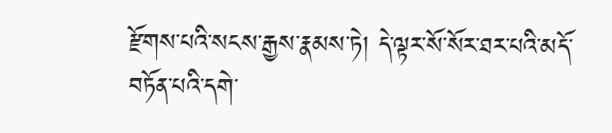རྫོགས་པའི་སངས་རྒྱས་རྣམས་ཏེ། དེ་ལྟར་སོ་སོར་ཐར་པའི་མདོ་བཏོན་པའི་དགེ་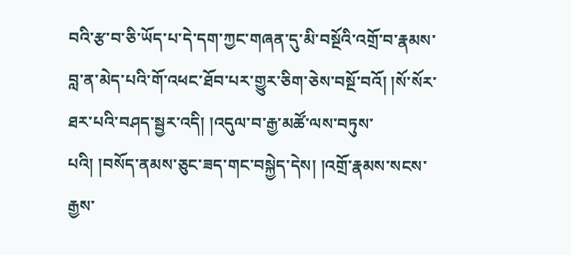བའི་རྩ་བ་ཅི་ཡོད་པ་དེ་དག་ཀྱང་གཞན་དུ་མི་བསྔོའི་འགྲོ་བ་རྣམས་བླ་ན་མེད་པའི་གོ་འཕང་ཐོབ་པར་གྱུར་ཅིག་ཅེས་བསྔོ་བའོ། །སོ་སོར་ཐར་པའི་བཤད་སྦྱར་འདི། །འདུལ་བ་རྒྱ་མཚོ་ལས་བཏུས་པའི། །བསོད་ནམས་ཅུང་ཟད་གང་བསྐྱེད་དེས། །འགྲོ་རྣམས་སངས་རྒྱས་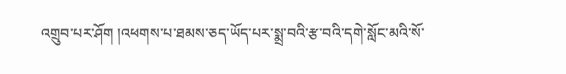འགྲུབ་པར་ཤོག །འཕགས་པ་ཐམས་ཅད་ཡོད་པར་སྨྲ་བའི་རྩ་བའི་དགེ་སློང་མའི་སོ་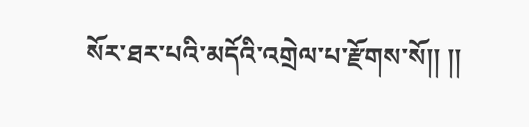སོར་ཐར་པའི་མདོའི་འགྲེལ་པ་རྫོགས་སོ།། །།